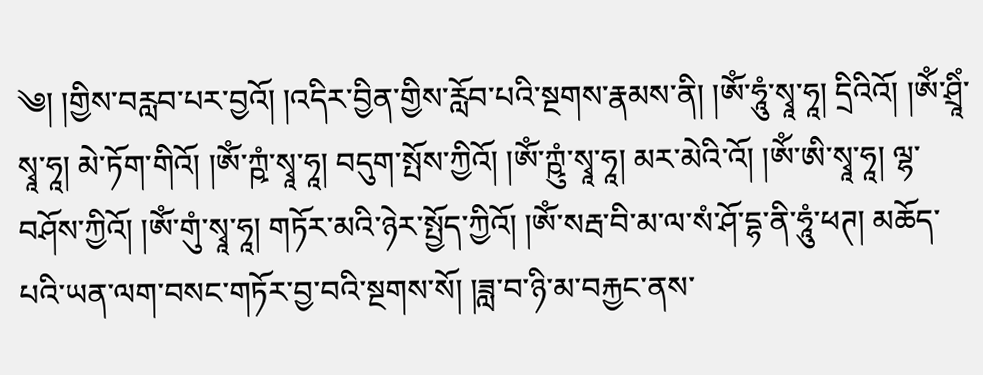༄། །གྱིས་བརླབ་པར་བྱའོ། །འདིར་བྱིན་གྱིས་རློབ་པའི་སྔགས་རྣམས་ནི། །ཨོཾ་ཧཱུཾ་སྭཱ་ཧཱ། དྲིའིའོ། །ཨོཾ་ཤྲཱིཾ་སྭཱ་ཧཱ། མེ་ཏོག་གིའོ། །ཨོཾ་ཀྵཾ་སྭཱ་ཧཱ། བདུག་སྤོས་ཀྱིའོ། །ཨོཾ་ཀྵུཾ་སྭཱ་ཧཱ། མར་མེའི་འོ། །ཨོཾ་ཨི་སྭཱ་ཧཱ། ལྷ་བཤོས་ཀྱིའོ། །ཨོཾ་གུཾ་སྭཱ་ཧཱ། གཏོར་མའི་ཉེར་སྤྱོད་ཀྱིའོ། །ཨོཾ་སརྦ་བི་མ་ལ་སཾ་ཤོ་དྷ་ནི་ཧཱུཾ་ཕཊ། མཆོད་པའི་ཡན་ལག་བསང་གཏོར་བྱ་བའི་སྔགས་སོ། །ཟླ་བ་ཉི་མ་བརྐྱང་ནས་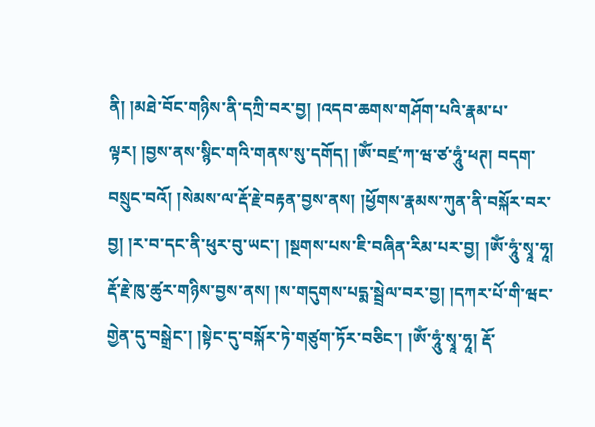ནི། །མཐེ་བོང་གཉིས་ནི་དཀྲི་བར་བྱ། །འདབ་ཆགས་གཤོག་པའི་རྣམ་པ་ལྟར། །བྱས་ནས་སྙིང་གའི་གནས་སུ་དགོད། །ཨོཾ་བཛྲ་ཀ་ཝ་ཙ་ཧཱུཾ་ཕཊ། བདག་བསྲུང་བའོ། །སེམས་ལ་རྡོ་རྗེ་བརྟན་བྱས་ནས། །ཕྱོགས་རྣམས་ཀུན་ནི་བསྐོར་བར་བྱ། །ར་བ་དང་ནི་ཕུར་བུ་ཡང་། །སྔགས་པས་ཇི་བཞིན་རིམ་པར་བྱ། །ཨོཾ་ཧཱུཾ་སྭཱ་ཧཱ། རྡོ་རྗེ་ཁུ་ཚུར་གཉིས་བྱས་ནས། །ས་གདུགས་པདྨ་སྦྲེལ་བར་བྱ། །དཀར་པོ་གི་ཝང་གྱེན་དུ་བསྒྲེང་། །སྟེང་དུ་བསྐོར་ཏེ་གཙུག་ཏོར་བཅིང་། །ཨོཾ་ཧཱུཾ་སྭཱ་ཧཱ། རྡོ་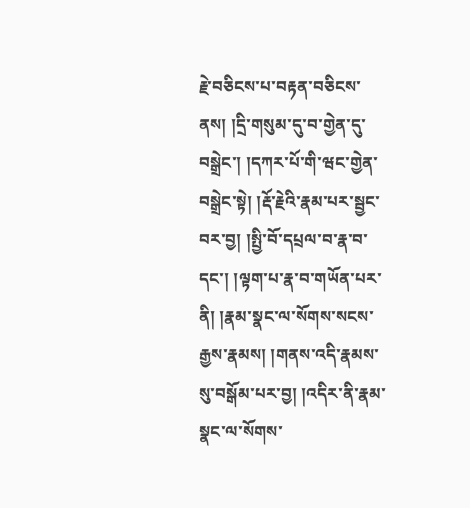རྗེ་བཅིངས་པ་བརྟན་བཅིངས་ནས། །དྲི་གསུམ་དུ་བ་གྱེན་དུ་བསྒྲེང་། །དཀར་པོ་གི་ཝང་གྱེན་བསྒྲེང་སྟེ། །རྡོ་རྗེའི་རྣམ་པར་སྦྱང་བར་བྱ། །སྤྱི་བོ་དཔྲལ་བ་རྣ་བ་དང་། །ལྟག་པ་རྣ་བ་གཡོན་པར་ནི། །རྣམ་སྣང་ལ་སོགས་སངས་རྒྱས་རྣམས། །གནས་འདི་རྣམས་སུ་བསྒོམ་པར་བྱ། །འདིར་ནི་རྣམ་སྣང་ལ་སོགས་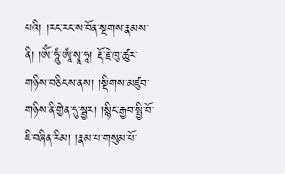པའི། །རང་རང་ས་བོན་སྔགས་རྣམས་ནི། །ཨོཾ་ཧཱུཾ་ཨཱཾ་སྭཱ་ཧཱ། རྡོ་རྗེ་ཁུ་ཚུར་གཉིས་བཅིངས་ནས། །སྡིགས་མཛུབ་གཉིས་ནི་གྱེན་དུ་སྦྱར། །སྙིང་རྒྱབ་སྤྱི་བོ་ཇི་བཞིན་རིམ། །རྣམ་པ་གསུམ་པོ་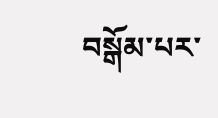བསྒོམ་པར་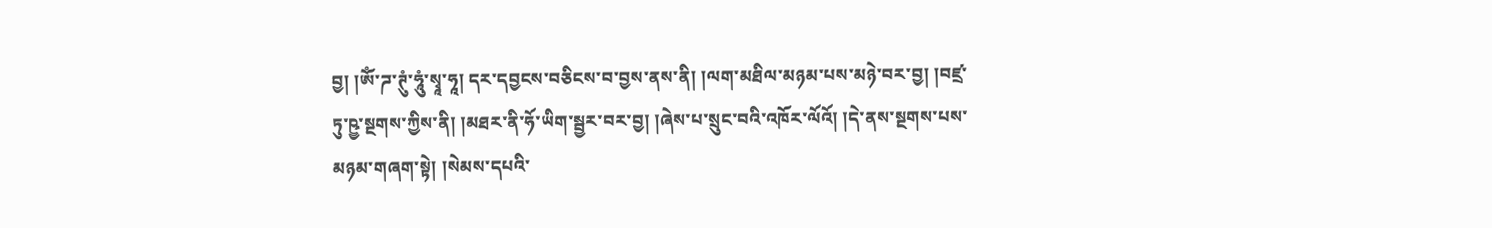བྱ། །ཨོཾ་ཌ་ཊུཾ་ཧཱུཾ་སྭཱ་ཧཱ། དར་དབྱངས་བཅིངས་བ་བྱས་ནས་ནི། །ལག་མཐིལ་མཉམ་པས་མཉེ་བར་བྱ། །བཛྲ་ཏུ་ཥྱ་སྔགས་ཀྱིས་ནི། །མཐར་ནི་ཧོ་ཡིག་སྦྱར་བར་བྱ། །ཞེས་པ་སྲུང་བའི་འཁོར་ལོའོ། །དེ་ནས་སྔགས་པས་མཉམ་གཞག་སྟེ། །སེམས་དཔའི་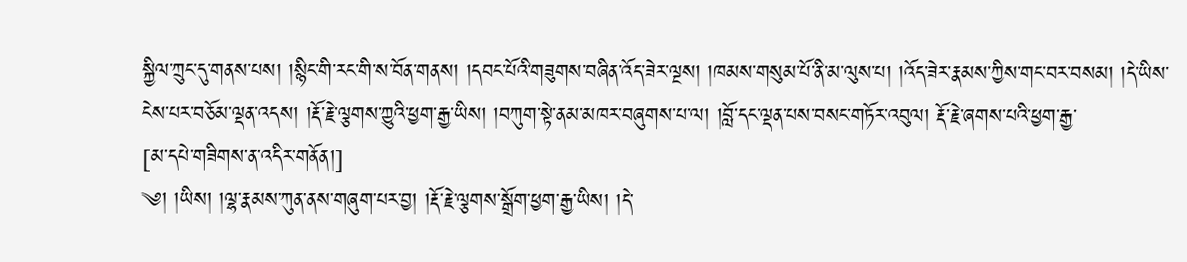སྐྱིལ་ཀྲུང་དུ་གནས་པས། །སྙིང་གི་རང་གི་ས་བོན་གནས། །དབང་པོའི་གཟུགས་བཞིན་འོད་ཟེར་ལྔས། །ཁམས་གསུམ་པོ་ནི་མ་ལུས་པ། །འོད་ཟེར་རྣམས་ཀྱིས་གང་བར་བསམ། །དེ་ཡིས་ངེས་པར་བཅོམ་ལྡན་འདས། །རྡོ་རྗེ་ལྕགས་ཀྱུའི་ཕྱག་རྒྱ་ཡིས། །བཀུག་སྟེ་ནམ་མཁར་བཞུགས་པ་ལ། །བློ་དང་ལྡན་པས་བསང་གཏོར་འབུལ། རྡོ་རྗེ་ཞགས་པའི་ཕྱག་རྒྱ་
[མ་དཔེ་གཟིགས་ན་འདིར་གནོན།]
༄། །ཡིས། །ལྷ་རྣམས་ཀུན་ནས་གཞུག་པར་བྱ། །རྡོ་རྗེ་ལྕགས་སྒྲོག་ཕྱག་རྒྱ་ཡིས། །དེ་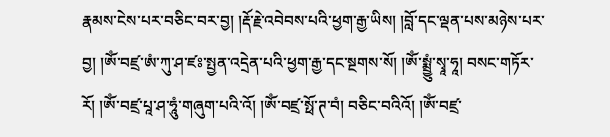རྣམས་ངེས་པར་བཅིང་བར་བྱ། །རྡོ་རྗེ་འབེབས་པའི་ཕྱག་རྒྱ་ཡིས། །བློ་དང་ལྡན་པས་མཉེས་པར་བྱ། །ཨོཾ་བཛྲ་ཨཾ་ཀུ་ཤ་ཛཿ་སྤྱན་འདྲེན་པའི་ཕྱག་རྒྱ་དང་སྔགས་སོ། །ཨོཾ་སྨྲྱུཾ་སྭཱ་ཧཱ། བསང་གཏོར་རོ། །ཨོཾ་བཛྲ་པཱ་ཤ་ཧཱུཾ་གཞུག་པའི་འོ། །ཨོཾ་བཛྲ་སྥོ་ཊ་བཾ། བཅིང་བའིའོ། །ཨོཾ་བཛྲ་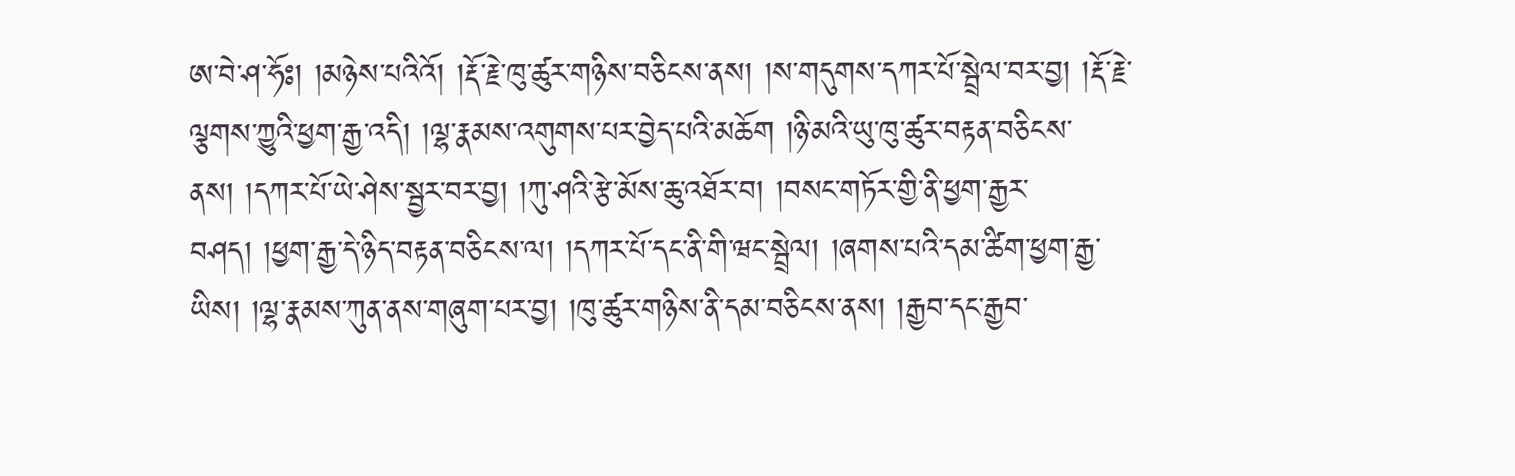ཨ་བེ་ཤ་ཧོཿ། །མཉེས་པའིའོ། །རྡོ་རྗེ་ཁུ་ཚུར་གཉིས་བཅིངས་ནས། །ས་གདུགས་དཀར་པོ་སྦྲེལ་བར་བྱ། །རྡོ་རྗེ་ལྕགས་ཀྱུའི་ཕྱག་རྒྱ་འདི། །ལྷ་རྣམས་འགུགས་པར་བྱེད་པའི་མཆོག །ཉི་མའི་ཡུ་ཁུ་ཚུར་བརྟན་བཅིངས་ནས། །དཀར་པོ་ཡེ་ཤེས་སྦྱར་བར་བྱ། །ཀུ་ཤའི་རྩེ་མོས་ཆུ་འཐོར་བ། །བསང་གཏོར་གྱི་ནི་ཕྱག་རྒྱར་བཤད། །ཕྱག་རྒྱ་དེ་ཉིད་བརྟན་བཅིངས་ལ། །དཀར་པོ་དང་ནི་གི་ཝང་སྦྲེལ། །ཞགས་པའི་དམ་ཚིག་ཕྱག་རྒྱ་ཡིས། །ལྷ་རྣམས་ཀུན་ནས་གཞུག་པར་བྱ། །ཁུ་ཚུར་གཉིས་ནི་དམ་བཅིངས་ནས། །རྒྱབ་དང་རྒྱབ་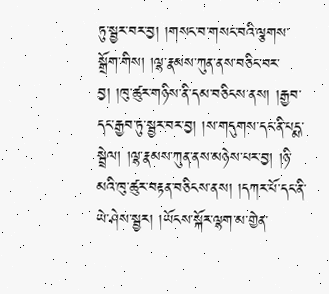ཏུ་སྦྱར་བར་བྱ། །གསང་བ་གསང་བའི་ལྕགས་སྒྲོག་གིས། །ལྷ་རྣམས་ཀུན་ནས་བཅིང་བར་བྱ། །ཁུ་ཚུར་གཉིས་ནི་དམ་བཅིངས་ནས། །རྒྱབ་དང་རྒྱབ་ཏུ་སྦྱར་བར་བྱ། །ས་གདུགས་དང་ནི་པདྨ་སྦྲེལ། །ལྷ་རྣམས་ཀུན་ནས་མཉེས་པར་བྱ། །ཉི་མའི་ཁུ་ཚུར་བརྟན་བཅིངས་ནས། །དཀར་པོ་དང་ནི་ཡེ་ཤེས་སྦྱར། །ཡོངས་སྐོར་ལྷག་མ་གྱེན་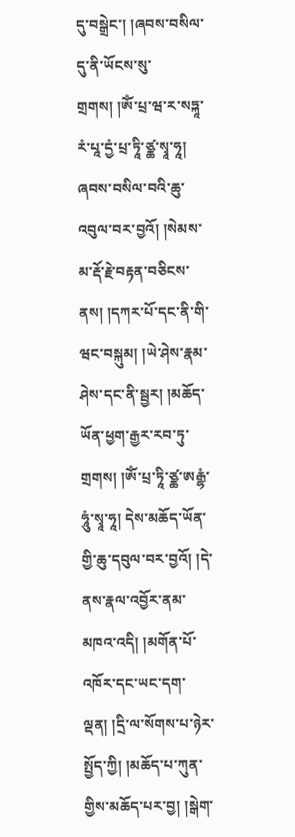དུ་བསྒྲེང་། །ཞབས་བསིལ་དུ་ནི་ཡོངས་སུ་གྲགས། །ཨོཾ་པྲ་ཝ་ར་སཏྐཱ་རཾ་པཱ་དྱཾ་པྲ་ཏཱི་ཙྪ་སྭཱ་ཧཱ། ཞབས་བསིལ་བའི་ཆུ་འབུལ་བར་བྱའོ། །སེམས་མ་རྡོ་རྗེ་བརྟན་བཅིངས་ནས། །དཀར་པོ་དང་ནི་གི་ཝང་བསྐུམ། །ཡེ་ཤེས་རྣམ་ཤེས་དང་ནི་སྦྱར། །མཆོད་ཡོན་ཕྱག་རྒྱར་རབ་ཏུ་གྲགས། །ཨོཾ་པྲ་ཏཱི་ཙྪ་ཨརྒྷཾ་ཧཱུཾ་སྭཱ་ཧཱ། དེས་མཆོད་ཡོན་གྱི་ཆུ་དབུལ་བར་བྱའོ། །དེ་ནས་རྣལ་འབྱོར་ནམ་མཁའ་འདི། །མགོན་པོ་འཁོར་དང་ཡང་དག་ལྡན། །དྲི་ལ་སོགས་པ་ཉེར་སྤྱོད་ཀྱི། །མཆོད་པ་ཀུན་གྱིས་མཆོད་པར་བྱ། །སྒེག་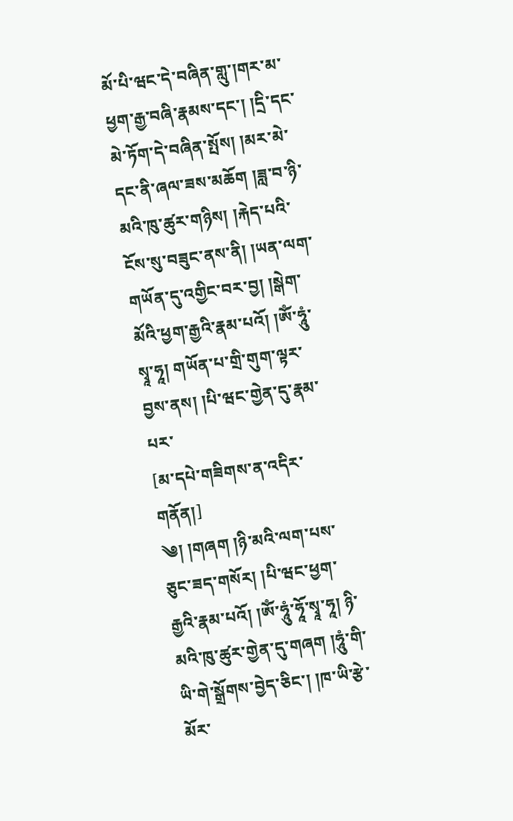མོ་པི་ཝང་དེ་བཞིན་གླུ་།གར་མ་ཕྱག་རྒྱ་བཞི་རྣམས་དང་། །དྲི་དང་མེ་ཏོག་དེ་བཞིན་སྤོས། །མར་མེ་དང་ནི་ཞལ་ཟས་མཆོག །ཟླ་བ་ཉི་མའི་ཁུ་ཚུར་གཉིས། །རྐེད་པའི་ངོས་སུ་བཟུང་ནས་ནི། །ཡན་ལག་གཡོན་དུ་འགྱིང་བར་བྱ། །སྒེག་མོའི་ཕྱག་རྒྱའི་རྣམ་པའོ། །ཨོཾ་ཧཱུཾ་སྭཱ་ཧཱ། གཡོན་པ་གྲི་གུག་ལྟར་བྱས་ནས། །པི་ཝང་གྱེན་དུ་རྣམ་པར་
[མ་དཔེ་གཟིགས་ན་འདིར་གནོན།]
༄། །གཞག །ཉི་མའི་ལག་པས་ཅུང་ཟད་གསོར། །པི་ཝང་ཕྱག་རྒྱའི་རྣམ་པའོ། །ཨོཾ་ཧཱུཾ་ཧཱོ་སྭཱ་ཧཱ། ཉི་མའི་ཁུ་ཚུར་གྱེན་དུ་གཞག །ཧཱུཾ་གི་ཡི་གེ་སྒྲོགས་བྱེད་ཅིང་། །ཁ་ཡི་རྩེ་མོར་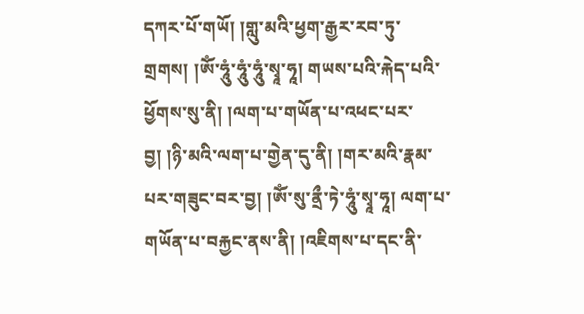དཀར་པོ་གཡོ། །གླུ་མའི་ཕྱག་རྒྱར་རབ་ཏུ་གྲགས། །ཨོཾ་ཧཱུཾ་ཧཱུཾ་ཧཱུཾ་སྭཱ་ཧཱ། གཡས་པའི་རྐེད་པའི་ཕྱོགས་སུ་ནི། །ལག་པ་གཡོན་པ་འཕང་པར་བྱ། །ཉི་མའི་ལག་པ་གྱེན་དུ་ནི། །གར་མའི་རྣམ་པར་གཟུང་བར་བྱ། །ཨོཾ་སུ་ནྲྀ་ཏེ་ཧཱུཾ་སྭཱ་ཧཱ། ལག་པ་གཡོན་པ་བརྐྱང་ནས་ནི། །འཇིགས་པ་དང་ནི་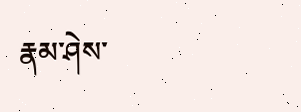རྣམ་ཤེས་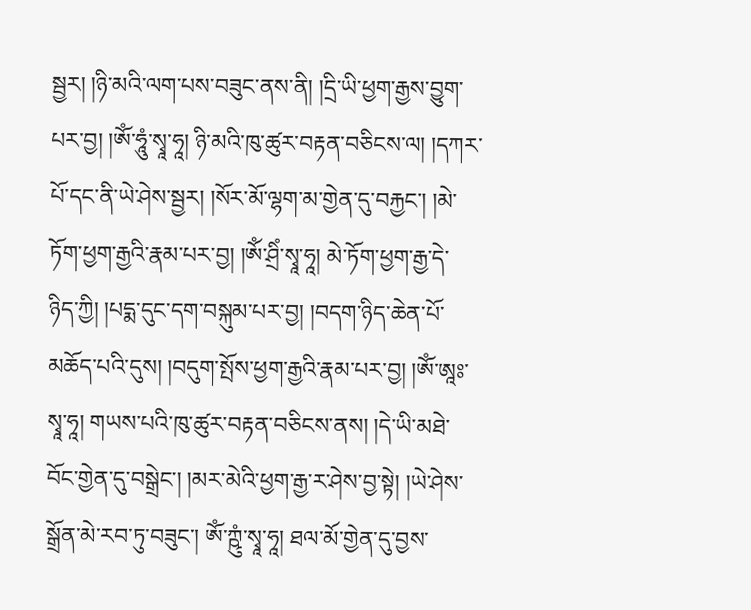སྦྱར། །ཉི་མའི་ལག་པས་བཟུང་ནས་ནི། །དྲི་ཡི་ཕྱག་རྒྱས་བྱུག་པར་བྱ། །ཨོཾ་ཧཱུཾ་སྭཱ་ཧཱ། ཉི་མའི་ཁུ་ཚུར་བརྟན་བཅིངས་ལ། །དཀར་པོ་དང་ནི་ཡེ་ཤེས་སྦྱར། །སོར་མོ་ལྷག་མ་གྱེན་དུ་བརྐྱང་། །མེ་ཏོག་ཕྱག་རྒྱའི་རྣམ་པར་བྱ། །ཨོཾ་ཤྲིཾ་སྭཱ་ཧཱ། མེ་ཏོག་ཕྱག་རྒྱ་དེ་ཉིད་ཀྱི། །པདྨ་དུང་དག་བསྐུམ་པར་བྱ། །བདག་ཉིད་ཆེན་པོ་མཆོད་པའི་དུས། །བདུག་སྤོས་ཕྱག་རྒྱའི་རྣམ་པར་བྱ། །ཨོཾ་ཨཱཿ་སྭཱ་ཧཱ། གཡས་པའི་ཁུ་ཚུར་བརྟན་བཅིངས་ནས། །དེ་ཡི་མཐེ་བོང་གྱེན་དུ་བསྒྲེང་། །མར་མེའི་ཕྱག་རྒྱ་ར་ཤེས་བྱ་སྟེ། །ཡེ་ཤེས་སྒྲོན་མེ་རབ་ཏུ་བཟུང་། ཨོཾ་ཀྵུཾ་སྭཱ་ཧཱ། ཐལ་མོ་གྱེན་དུ་བྱས་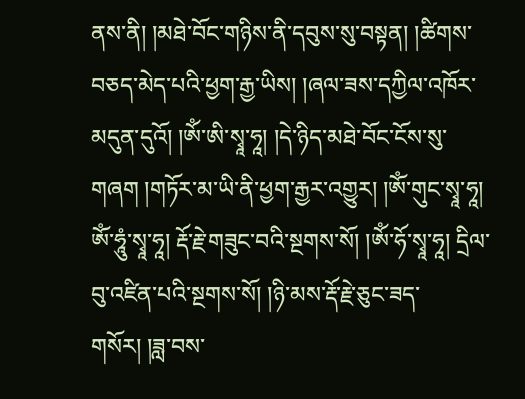ནས་ནི། །མཐེ་བོང་གཉིས་ནི་དབུས་སུ་བསྟན། །ཚིགས་བཅད་མེད་པའི་ཕྱག་རྒྱ་ཡིས། །ཞལ་ཟས་དཀྱིལ་འཁོར་མདུན་དུའོ། །ཨོཾ་ཨི་སྭཱ་ཧཱ། །དེ་ཉིད་མཐེ་བོང་ངོས་སུ་གཞག །གཏོར་མ་ཡི་ནི་ཕྱག་རྒྱར་འགྱུར། །ཨོཾ་གུང་སྭཱ་ཧཱ། ཨོཾ་ཧཱུཾ་སྭཱ་ཧཱ། རྡོ་རྗེ་གཟུང་བའི་སྔགས་སོ། །ཨོཾ་ཧོ་སྭཱ་ཧཱ། དྲིལ་བུ་འཛིན་པའི་སྔགས་སོ། །ཉི་མས་རྡོ་རྗེ་ཅུང་ཟད་གསོར། །ཟླ་བས་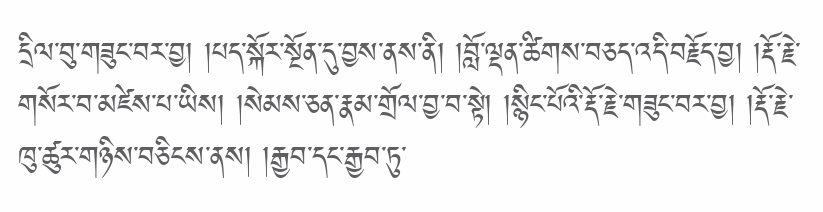དྲིལ་བུ་གཟུང་བར་བྱ། །པད་སྐོར་སྔོན་དུ་བྱས་ནས་ནི། །བློ་ལྡན་ཚིགས་བཅད་འདི་བརྗོད་བྱ། །རྡོ་རྗེ་གསོར་བ་མཛེས་པ་ཡིས། །སེམས་ཅན་རྣམ་གྲོལ་བྱ་བ་སྟེ། །སྙིང་པོའི་རྡོ་རྗེ་གཟུང་བར་བྱ། །རྡོ་རྗེ་ཁུ་ཚུར་གཉིས་བཅིངས་ནས། །རྒྱབ་དང་རྒྱབ་ཏུ་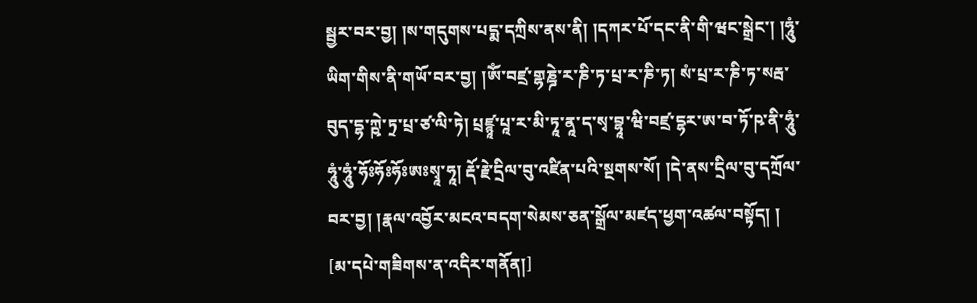སྦྱར་བར་བྱ། །ས་གདུགས་པདྨ་དཀྲིས་ནས་ནི། །དཀར་པོ་དང་ནི་གི་ཝང་སྒྲེང་། །ཧཱུཾ་ཡིག་གིས་ནི་གཡོ་བར་བྱ། །ཨོཾ་བཛྲ་གྷཎྜེ་ར་ཎི་ཏ་པྲ་ར་ཎི་ཏ། སཾ་པྲ་ར་ཎི་ཏ་སརྦ་བུད་དྷ་ཀྵེ་ཏྲ་པྲ་ཙ་ལི་ཏེ། པྲཛྙཱ་པཱ་ར་མི་ཏཱ་ནཱ་ད་སྭ་བྷཱ་ཝི་བཛྲ་དྷར་ཨ་བ་ཏོ་ཥ་ནི་ཧཱུཾ་ཧཱུཾ་ཧཱུཾ་ཧོཿཧོཿཧོཿཨཿསྭཱ་ཧཱ། རྡོ་རྗེ་དྲིལ་བུ་འཛིན་པའི་སྔགས་སོ། །དེ་ནས་དྲིལ་བུ་དཀྲོལ་བར་བྱ། །རྣལ་འབྱོར་མངའ་བདག་སེམས་ཅན་སྒྲོལ་མཛད་ཕྱག་འཚལ་བསྟོད། །
[མ་དཔེ་གཟིགས་ན་འདིར་གནོན།]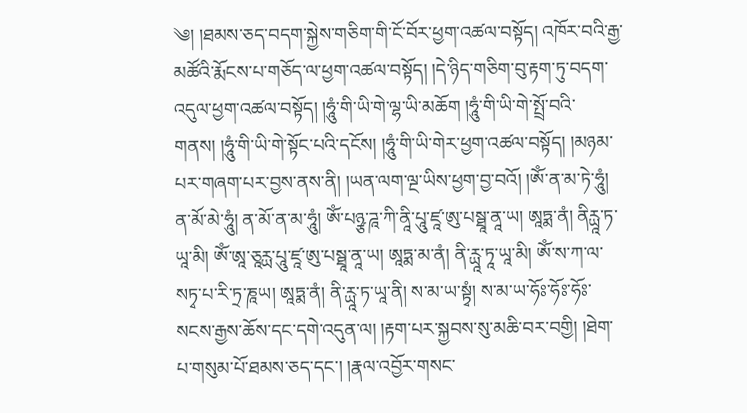༄། །ཐམས་ཅད་བདག་སྐྱེས་གཅིག་གི་ངོ་བོར་ཕྱག་འཚལ་བསྟོད། འཁོར་བའི་རྒྱ་མཚོའི་རྨོངས་པ་གཅོད་ལ་ཕྱག་འཚལ་བསྟོད། །དེ་ཉིད་གཅིག་བུ་རྟག་ཏུ་བདག་འདུལ་ཕྱག་འཚལ་བསྟོད། །ཧཱུཾ་གི་ཡི་གེ་ལྷ་ཡི་མཆོག །ཧཱུཾ་གི་ཡི་གེ་སྤྲོ་བའི་གནས། །ཧཱུཾ་གི་ཡི་གེ་སྟོང་པའི་དངོས། །ཧཱུཾ་གི་ཡི་གེར་ཕྱག་འཚལ་བསྟོད། །མཉམ་པར་གཞག་པར་བྱས་ནས་ནི། །ཡན་ལག་ལྔ་ཡིས་ཕྱག་བྱ་བའོ། །ཨོཾ་ན་མ་ཏེ་ཧཱུཾ། ན་མོ་མེ་ཧཱུཾ། ན་མོ་ན་མ་ཧཱུཾ། ཨོཾ་པཉྩ་ཌཱ་ཀི་ནཱི་པཱུ་ཛཱ་ཨུ་པསྠཱ་ནཱ་ཡ། ཨཱཏྨ་ནཾ། ནིཪྻཱ་ཏ་ཡཱ་མི། ཨོཾ་ཨཱ་ཅཱཪྻ་པཱུ་ཛཱ་ཨུ་པསྠཱ་ནཱ་ཡ། ཨཱཏྨ་མ་ནཾ། ནི་ཪྻཱ་ཏཱ་ཡཱ་མི། ཨོཾ་ས་ཀ་ལ་སཏྭ་པ་རི་ཏྲ་ཎཱཡ། ཨཱཏྨ་ནཾ། ནི་ཪྻཱ་ཏ་ཡཱ་ནི། ས་མ་ཡ་སྟྭཾ། ས་མ་ཡ་ཧོཿ་ཧོཿ་ཧོཿ་སངས་རྒྱས་ཆོས་དང་དགེ་འདུན་ལ། །རྟག་པར་སྐྱབས་སུ་མཆི་བར་བགྱི། །ཐེག་པ་གསུམ་པོ་ཐམས་ཅད་དང་། །རྣལ་འབྱོར་གསང་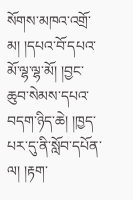སོགས་མཁའ་འགྲོ་མ། །དཔའ་བོ་དཔའ་མོ་ལྷ་ལྷ་མོ། །བྱང་ཆུབ་སེམས་དཔའ་བདག་ཉིད་ཆེ། །ཁྱད་པར་དུ་ནི་སློབ་དཔོན་ལ། །རྟག་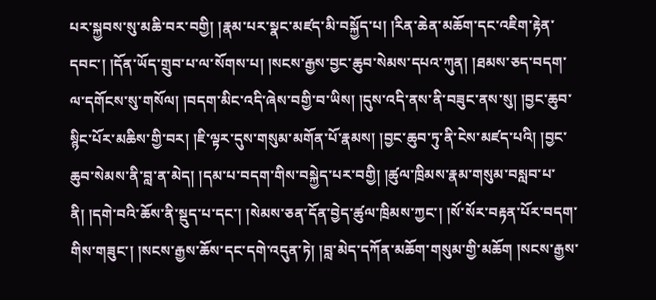པར་སྐྱབས་སུ་མཆི་བར་བགྱི། །རྣམ་པར་སྣང་མཛད་མི་བསྐྱོད་པ། །རིན་ཆེན་མཆོག་དང་འཇིག་རྟེན་དབང་། །དོན་ཡོད་གྲུབ་པ་ལ་སོགས་པ། །སངས་རྒྱས་བྱང་ཆུབ་སེམས་དཔའ་ཀུན། །ཐམས་ཅད་བདག་ལ་དགོངས་སུ་གསོལ། །བདག་མིང་འདི་ཞེས་བགྱི་བ་ཡིས། །དུས་འདི་ནས་ནི་བཟུང་ནས་སུ། །བྱང་ཆུབ་སྙིང་པོར་མཆིས་གྱི་བར། །ཇི་ལྟར་དུས་གསུམ་མགོན་པོ་རྣམས། །བྱང་ཆུབ་ཏུ་ནི་ངེས་མཛད་པའི། །བྱང་ཆུབ་སེམས་ནི་བླ་ན་མེད། །དམ་པ་བདག་གིས་བསྐྱེད་པར་བགྱི། །ཚུལ་ཁྲིམས་རྣམ་གསུམ་བསླབ་པ་ནི། །དགེ་བའི་ཆོས་ནི་སྡུད་པ་དང་། །སེམས་ཅན་དོན་བྱེད་ཚུལ་ཁྲིམས་ཀྱང་། །སོ་སོར་བརྟན་པོར་བདག་གིས་གཟུང་། །སངས་རྒྱས་ཆོས་དང་དགེ་འདུན་ཏེ། །བླ་མེད་དཀོན་མཆོག་གསུམ་གྱི་མཆོག །སངས་རྒྱས་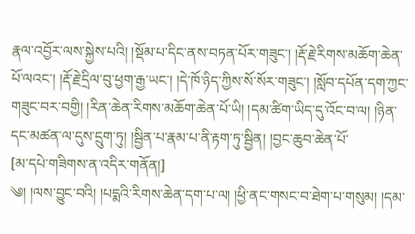རྣལ་འབྱོར་ལས་སྐྱེས་པའི། །སྡོམ་པ་དིང་ནས་བཏན་པོར་གཟུང་། །རྡོ་རྗེ་རིགས་མཆོག་ཆེན་པོ་ལའང་། །རྡོ་རྗེ་དྲིལ་བུ་ཕྱག་རྒྱ་ཡང་། །དེ་ཁོ་ཉིད་ཀྱིས་སོ་སོར་གཟུང་། །སློབ་དཔོན་དག་ཀྱང་གཟུང་བར་བགྱི། །རིན་ཆེན་རིགས་མཆོག་ཆེན་པོ་ཡི། །དམ་ཚིག་ཡིད་དུ་འོང་བ་ལ། །ཉིན་དང་མཚན་ལ་དུས་དྲུག་ཏུ། །སྦྱིན་པ་རྣམ་པ་ནི་རྟག་ཏུ་སྦྱིན། །བྱང་ཆུབ་ཆེན་པོ་
[མ་དཔེ་གཟིགས་ན་འདིར་གནོན།]
༄། །ལས་བྱུང་བའི། །པདྨའི་རིགས་ཆེན་དག་པ་ལ། །ཕྱི་ནང་གསང་བ་ཐེག་པ་གསུམ། །དམ་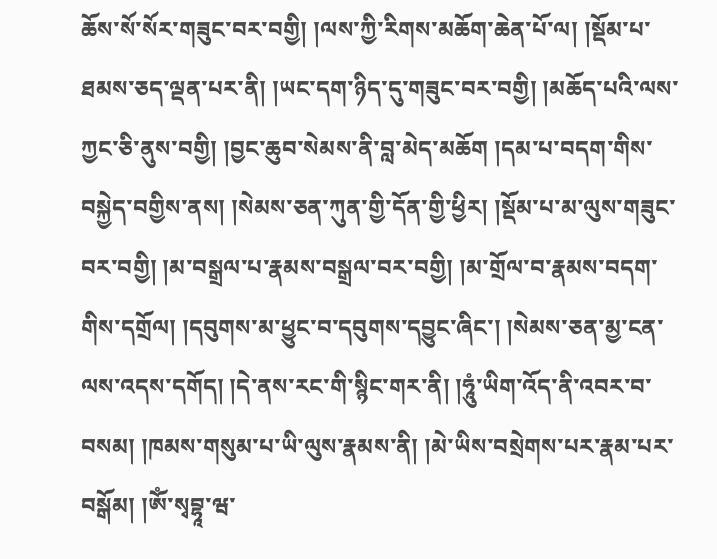ཆོས་སོ་སོར་གཟུང་བར་བགྱི། །ལས་ཀྱི་རིགས་མཆོག་ཆེན་པོ་ལ། །སྡོམ་པ་ཐམས་ཅད་ལྡན་པར་ནི། །ཡང་དག་ཉིད་དུ་གཟུང་བར་བགྱི། །མཆོད་པའི་ལས་ཀྱང་ཅི་ནུས་བགྱི། །བྱང་ཆུབ་སེམས་ནི་བླ་མེད་མཆོག །དམ་པ་བདག་གིས་བསྐྱེད་བགྱིས་ནས། །སེམས་ཅན་ཀུན་གྱི་དོན་གྱི་ཕྱིར། །སྡོམ་པ་མ་ལུས་གཟུང་བར་བགྱི། །མ་བསྒྲལ་པ་རྣམས་བསྒྲལ་བར་བགྱི། །མ་གྲོལ་བ་རྣམས་བདག་གིས་དགྲོལ། །དབུགས་མ་ཕྱུང་བ་དབུགས་དབྱུང་ཞིང་། །སེམས་ཅན་མྱ་ངན་ལས་འདས་དགོད། །དེ་ནས་རང་གི་སྙིང་གར་ནི། །ཧཱུཾ་ཡིག་འོད་ནི་འབར་བ་བསམ། །ཁམས་གསུམ་པ་ཡི་ལུས་རྣམས་ནི། །མེ་ཡིས་བསྲེགས་པར་རྣམ་པར་བསྒོམ། །ཨོཾ་སྭབྷཱ་ཝ་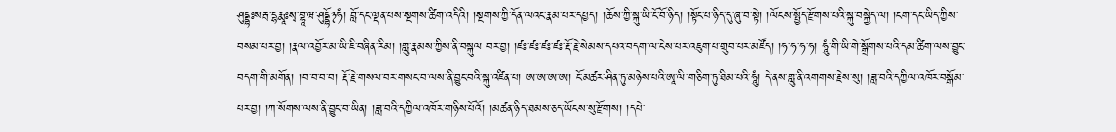ཤུདྡྷཿསརྦ་དྷརྨཱཿསྭ་བྷཱ་ཝ་ཤུདྡྷོ྅ཧཾ། བློ་དང་ལྡན་པས་སྔགས་ཚིག་འདིའི། །སྔགས་ཀྱི་དོན་ལའང་རྣམ་པར་དཔྱད། །ཆོས་ཀྱི་སྐུ་ཡི་ངོ་བོ་ཉིད། །སྟོང་པ་ཉིད་དུ་ཞུ་བ་སྟེ། །ལོངས་སྤྱོད་རྫོགས་པའི་སྐུ་བསྐྱེད་ལ། །ངག་དང་ཡིད་ཀྱིས་བསམ་པར་བྱ། །རྣལ་འབྱོར་མ་ཡི་ཇི་བཞིན་རིམ། །གླུ་རྣམས་ཀྱིས་ནི་བསྐུལ བར་བྱ། །ཛཿ་ཛཿ་ཛཿ་ཛཿ་རྡོ་རྗེ་སེམས་དཔའ་བདག་ལ་ངེས་པར་འཇུག་པ་གྲུབ་པར་མཛོད། །ཧ་ཧ་ཧ་ཧ། ཧཱུཾ་གི་ཡི་གེ་སྒྲོགས་པའི་དམ་ཚིག་ལས་བྱུང་བདག་གི་མགོན། །བ་བ་བ་བ། རྡོ་རྗེ་གསལ་བར་གསང་བ་ལས་ནི་བྱུང་བའི་སྐུ་འཛིན་པ། ཨ་ཨ་ཨ་ཨ། ངོ་མཚར་ཤིན་ཏུ་མཉེས་པའི་ཨཱ་ལི་གཅིག་ཏུ་ཐིམ་པའི་ཧཱུཾ། དེ་ནས་གླུ་ནི་འགགས་རྗེས་སུ། །ཟླ་བའི་དཀྱིལ་འཁོར་བསྒོམ་པར་བྱ། །ཀ་སོགས་ལས་ནི་བྱུང་བ་ཡིན། །ཟླ་བའི་དཀྱིལ་འཁོར་གཉིས་པོའོ། །མཚན་ཉིད་ཐམས་ཅད་ཡོངས་སུ་རྫོགས། །དཔེ་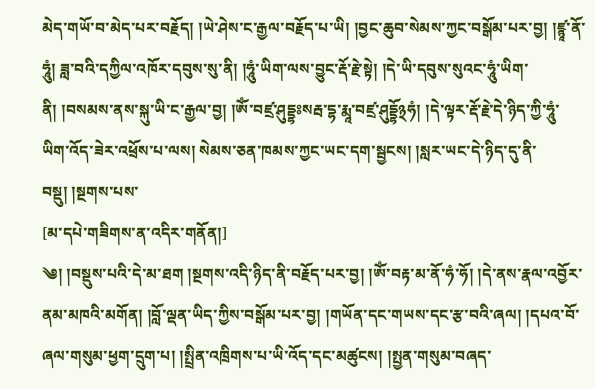མེད་གཡོ་བ་མེད་པར་བརྗོད། །ཡེ་ཤེས་ང་རྒྱལ་བརྗོད་པ་ཡི། །བྱང་ཆུབ་སེམས་ཀྱང་བསྒོམ་པར་བྱ། །ཛྙཱ་ནོ་ཧཱུཾ། ཟླ་བའི་དཀྱིལ་འཁོར་དབུས་སུ་ནི། །ཧཱུཾ་ཡིག་ལས་བྱུང་རྡོ་རྗེ་སྟེ། །དེ་ཡི་དབུས་སུའང་ཧཱུཾ་ཡིག་ནི། །བསམས་ནས་སྐུ་ཡི་ང་རྒྱལ་བྱ། །ཨོཾ་བཛྲ་ཤུདྡྷཿསརྦ་དྷ་རྨཱ་བཛྲ་ཤུདྡྷོ྅ཧཾ། །དེ་ལྟར་རྡོ་རྗེ་དེ་ཉིད་ཀྱི་ཧཱུཾ་ཡིག་འོད་ཟེར་འཕྲོས་པ་ལས། སེམས་ཅན་ཁམས་ཀྱང་ཡང་དག་སྦྱངས། །སླར་ཡང་དེ་ཉིད་དུ་ནི་བསྡུ། །སྔགས་པས་
[མ་དཔེ་གཟིགས་ན་འདིར་གནོན།]
༄། །བསྡུས་པའི་དེ་མ་ཐག །སྔགས་འདི་ཉིད་ནི་བརྗོད་པར་བྱ། །ཨོཾ་བརྟ་མ་ནོ་ཧཾ་ཧོ། །དེ་ནས་རྣལ་འབྱོར་ནམ་མཁའི་མགོན། །བློ་ལྡན་ཡིད་ཀྱིས་བསྒོམ་པར་བྱ། །གཡོན་དང་གཡས་དང་རྩ་བའི་ཞལ། །དཔའ་བོ་ཞལ་གསུམ་ཕྱག་དྲུག་པ། །སྤྲིན་འཁྲིགས་པ་ཡི་འོད་དང་མཚུངས། །སྤྱན་གསུམ་བཞད་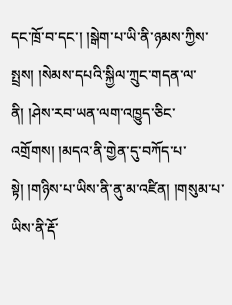དང་ཁྲོ་བ་དང་། །སྒེག་པ་ཡི་ནི་ཉམས་ཀྱིས་སྤྲས། །སེམས་དཔའི་སྐྱིལ་ཀྲུང་གདན་ལ་ནི། །ཤེས་རབ་ཡན་ལག་འཁྱུད་ཅིང་འགྲོགས། །མདའ་ནི་གྱེན་དུ་བཀོད་པ་སྟེ། །གཉིས་པ་ཡིས་ནི་ནུ་མ་འཛིན། །གསུམ་པ་ཡིས་ནི་རྡོ་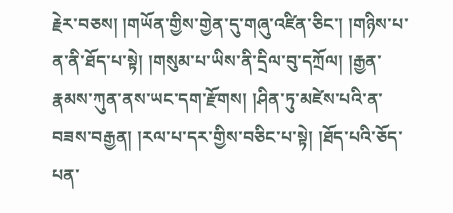རྗེར་བཅས། །གཡོན་གྱིས་གྱེན་དུ་གཞུ་འཛིན་ཅིང་། །གཉིས་པ་ན་ནི་ཐོད་པ་སྟེ། །གསུམ་པ་ཡིས་ནི་དྲིལ་བུ་དཀྲོལ། །རྒྱན་རྣམས་ཀུན་ནས་ཡང་དག་རྫོགས། །ཤིན་ཏུ་མཛེས་པའི་ན་བཟས་བརྒྱན། །རལ་པ་དར་གྱིས་བཅིང་པ་སྟེ། །ཐོད་པའི་ཅོད་པན་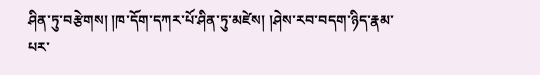ཤིན་ཏུ་བརྩེགས། །ཁ་དོག་དཀར་པོ་ཤིན་ཏུ་མཛེས། །ཤེས་རབ་བདག་ཉིད་རྣམ་པར་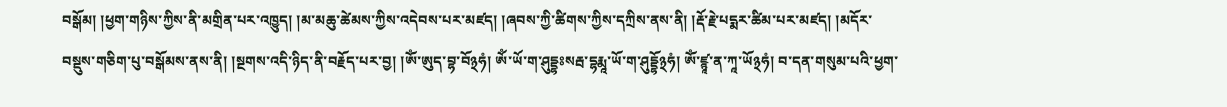བསྒོམ། །ཕྱག་གཉིས་ཀྱིས་ནི་མགྲིན་པར་འཁྱུད། །མ་མཆུ་ཚེམས་ཀྱིས་འདེབས་པར་མཛད། །ཞབས་ཀྱི་ཚིགས་ཀྱིས་དཀྲིས་ནས་ནི། །རྡོ་རྗེ་པདྨར་ཚིམ་པར་མཛད། །མདོར་བསྡུས་གཅིག་པུ་བསྒོམས་ནས་ནི། །སྔགས་འདི་ཉིད་ནི་བརྗོད་པར་བྱ། །ཨོཾ་ཨུད་བྷ་བོ྅ཧཾ། ཨོཾ་ཡོ་ག་ཤུདྡྷཿསརྦ་དྷརྨཱ་ཡོ་ག་ཤུདྡྷོ྅ཧཾ། ཨོཾ་ཛྙཱ་ན་ཀཱ་ཡོ྅ཧཾ། བ་དན་གསུམ་པའི་ཕྱག་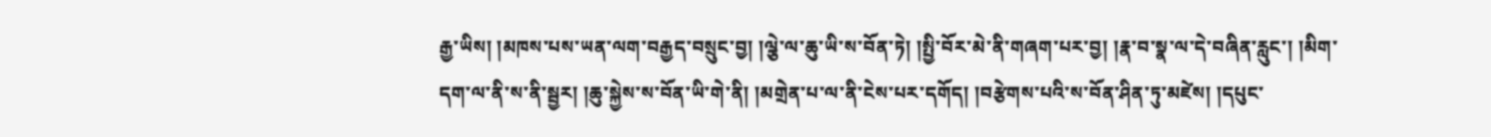རྒྱ་ཡིས། །མཁས་པས་ཡན་ལག་བརྒྱད་བསྲུང་བྱ། །ལྕེ་ལ་ཆུ་ཡི་ས་བོན་ཏེ། །སྤྱི་བོར་མེ་ནི་གཞག་པར་བྱ། །རྣ་བ་སྣ་ལ་དེ་བཞིན་རླུང་། །མིག་དག་ལ་ནི་ས་ནི་སྦྱར། །ཆུ་སྐྱེས་ས་བོན་ཡི་གེ་ནི། །མགྲེན་པ་ལ་ནི་ངེས་པར་དགོད། །བརྩེགས་པའི་ས་བོན་ཤིན་ཏུ་མཛེས། །དཔུང་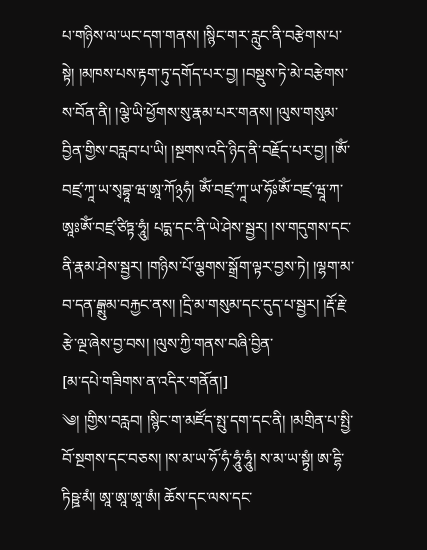པ་གཉིས་ལ་ཡང་དག་གནས། །སྙིང་གར་རླུང་ནི་བརྩེགས་པ་སྟེ། །མཁས་པས་རྟག་ཏུ་དགོད་པར་བྱ། །བསྡུས་ཏེ་མེ་བརྩེགས་ས་བོན་ནི། །ལྕེ་ཡི་ཕྱོགས་སུ་རྣམ་པར་གནས། །ལུས་གསུམ་བྱིན་གྱིས་བརླབ་པ་ཡི། །སྔགས་འདི་ཉིད་ནི་བརྗོད་པར་བྱ། །ཨོཾ་བཛྲ་ཀཱ་ཡ་སྭབྷཱ་ཝ་ཨཱ་ཀོ྅ཧཾ། ཨོཾ་བཛྲ་ཀཱ་ཡ་ཧོཿཨོཾ་བཛྲ་ཝཱ་ཀ་ཨཱཿཨོཾ་བཛྲ་ཙིཏྟ་ཧཱུཾ། པདྨ་དང་ནི་ཡེ་ཤེས་སྦྱར། །ས་གདུགས་དང་ནི་རྣམ་ཤེས་སྦྱར། །གཉིས་པོ་ལྕགས་སྒྲོག་ལྟར་བྱས་ཏེ། །ལྷག་མ་བ་དན་བྒྶུམ་བརྐྱང་ནས། །དྲི་མ་གསུམ་དང་དུད་པ་སྦྱར། །རྡོ་རྗེ་རྩེ་ལྔ་ཞེས་བྱ་བས། །ལུས་ཀྱི་གནས་བཞི་བྱིན་
[མ་དཔེ་གཟིགས་ན་འདིར་གནོན།]
༄། །གྱིས་བརླབ། །སྙིང་ག་མཛོད་སྤུ་དག་དང་ནི། །མགྲིན་པ་སྤྱི་བོ་སྔགས་དང་བཅས། །ས་མ་ཡ་ཧོ་ཧཾ་ཧཱུཾ་ཧཱུཾ། ས་མ་ཡ་སྟྭཾ། ཨ་དྷི་ཏིཥྛ་མཾ། ཨཱ་ཨཱ་ཨཱ་ཨཾ། ཆོས་དང་ལས་དང་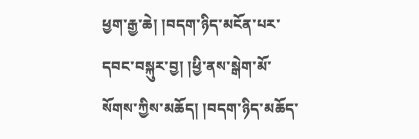ཕྱག་རྒྱ་ཆེ། །བདག་ཉིད་མངོན་པར་དབང་བསྐུར་བྱ། །ཕྱི་ནས་སྒེག་མོ་སོགས་ཀྱིས་མཆོད། །བདག་ཉིད་མཆོད་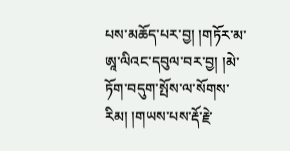པས་མཆོད་པར་བྱ། །གཏོར་མ་ཨཱ་ལིའང་དབུལ་བར་བྱ། །མེ་ཏོག་བདུག་སྤོས་ལ་སོགས་རིམ། །གཡས་པས་རྡོ་རྗེ་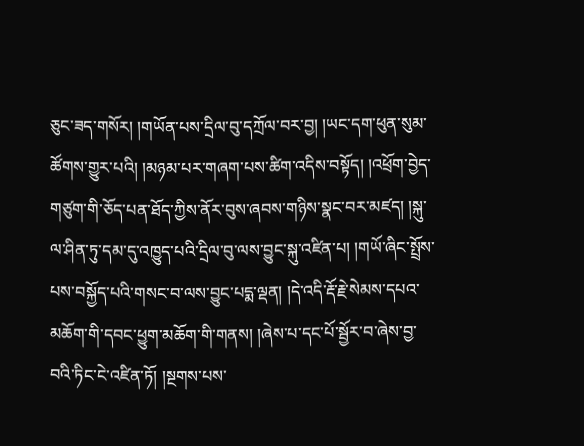ཅུང་ཟད་གསོར། །གཡོན་པས་དྲིལ་བུ་དཀྲོལ་བར་བྱ། །ཡང་དག་ཕུན་སུམ་ཚོགས་གྱུར་པའི། །མཉམ་པར་གཞག་པས་ཚིག་འདིས་བསྟོད། །འཕྲོག་བྱེད་གཙུག་གི་ཅོད་པན་ཐོད་ཀྱིས་ནོར་བུས་ཞབས་གཉིས་སྣང་བར་མཛད། །སྐུ་ལ་ཤིན་ཏུ་དམ་དུ་འཁྱུད་པའི་དྲིལ་བུ་ལས་བྱུང་སྐུ་འཛིན་པ། །གཡོ་ཞིང་སྤྲོས་པས་བསྐྱོད་པའི་གསང་བ་ལས་བྱུང་པདྨ་ལྡན། །དེ་འདི་རྡོ་རྗེ་སེམས་དཔའ་མཆོག་གི་དབང་ཕྱུག་མཆོག་གི་གནས། །ཞེས་པ་དང་པོ་སྦྱོར་བ་ཞེས་བྱ་བའི་ཏིང་ངེ་འཛིན་ཏོ། །སྔགས་པས་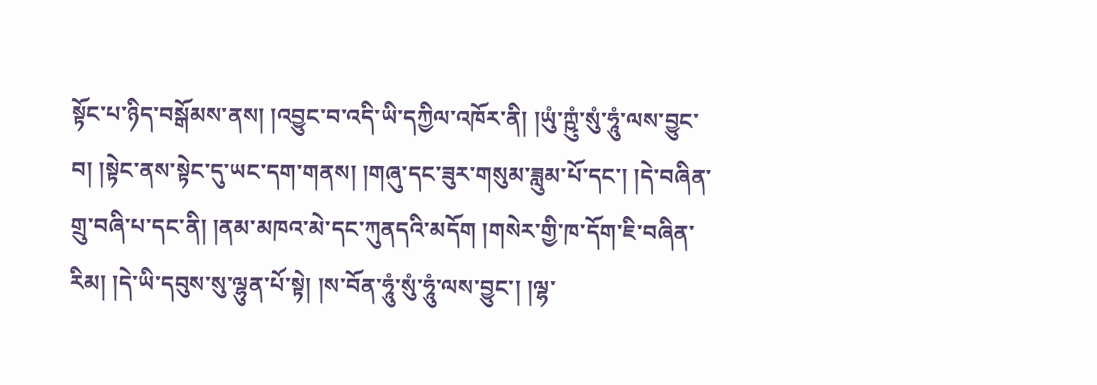སྟོང་པ་ཉིད་བསྒོམས་ནས། །འབྱུང་བ་འདི་ཡི་དཀྱིལ་འཁོར་ནི། །ཡུཾ་ཀྵུཾ་སུཾ་ཧཱུཾ་ལས་བྱུང་བ། །སྟེང་ནས་སྟེང་དུ་ཡང་དག་གནས། །གཞུ་དང་ཟུར་གསུམ་ཟླུམ་པོ་དང་། །དེ་བཞིན་གྲུ་བཞི་པ་དང་ནི། །ནམ་མཁའ་མེ་དང་ཀུནདའི་མདོག །གསེར་གྱི་ཁ་དོག་ཇི་བཞིན་རིམ། །དེ་ཡི་དབུས་སུ་ལྷུན་པོ་སྟེ། །ས་བོན་ཧཱུཾ་སུཾ་ཧཱུཾ་ལས་བྱུང་། །ལྷ་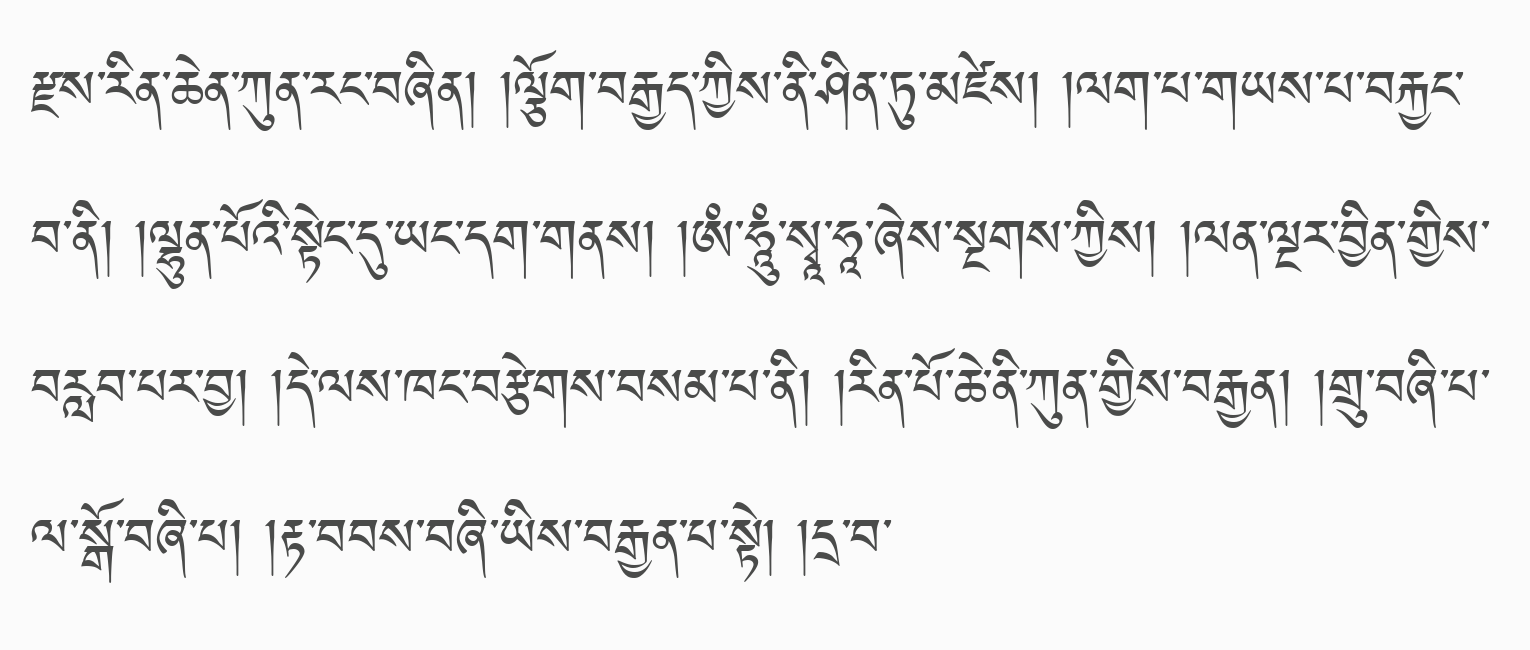རྫས་རིན་ཆེན་ཀུན་རང་བཞིན། །ལྕོག་བརྒྱད་ཀྱིས་ནི་ཤིན་ཏུ་མཛེས། །ལག་པ་གཡས་པ་བརྐྱང་བ་ནི། །ལྷུན་པོའི་སྟེང་དུ་ཡང་དག་གནས། །ཨཾ་ཧཱུཾ་སྭཱ་ཧཱ་ཞེས་སྔགས་ཀྱིས། །ལན་ལྔར་བྱིན་གྱིས་བརླབ་པར་བྱ། །དེ་ལས་ཁང་བརྩེགས་བསམ་པ་ནི། །རིན་པོ་ཆེ་ནི་ཀུན་གྱིས་བརྒྱན། །གྲུ་བཞི་པ་ལ་སྒོ་བཞི་པ། །རྟ་བབས་བཞི་ཡིས་བརྒྱན་པ་སྟེ། །དྲ་བ་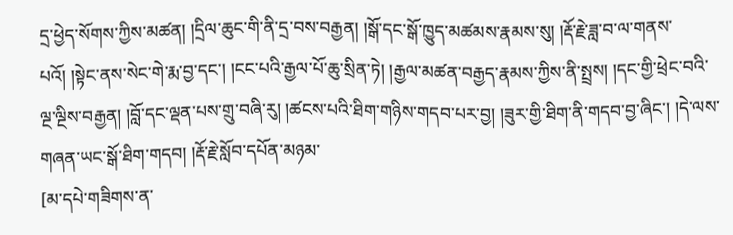དྲ་ཕྱེད་སོགས་ཀྱིས་མཚན། །དྲིལ་ཆུང་གི་ནི་དྲ་བས་བརྒྱན། །སྒོ་དང་སྒོ་ཁྱུད་མཚམས་རྣམས་སུ། །རྡོ་རྗེ་ཟླ་བ་ལ་གནས་པའོ། །སྟེང་ནས་སེང་གེ་རྨ་བྱ་དང་། །ངང་པའི་རྒྱལ་པོ་ཆུ་སྲིན་ཏེ། །རྒྱལ་མཚན་བརྒྱད་རྣམས་ཀྱིས་ནི་སྤྲས། །དང་གྱི་ཕྲེང་བའི་ལྔ་ལྔིས་བརྒྱན། །བློ་དང་ལྡན་པས་གྲུ་བཞི་རུ། །ཚངས་པའི་ཐིག་གཉིས་གདབ་པར་བྱ། །ཟུར་གྱི་ཐིག་ནི་གདབ་བྱ་ཞིང་། །དེ་ལས་གཞན་ཡང་སྒོ་ཐིག་གདབ། །རྡོ་རྗེ་སློབ་དཔོན་མཉམ་
[མ་དཔེ་གཟིགས་ན་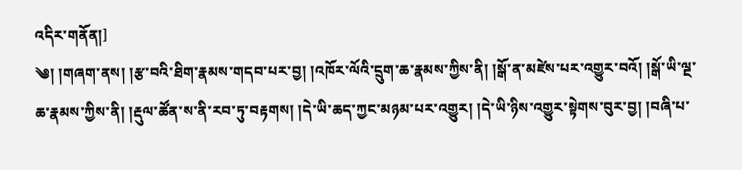འདིར་གནོན།]
༄། །གཞག་ནས། །རྩ་བའི་ཐིག་རྣམས་གདབ་པར་བྱ། །འཁོར་ལོའི་དྲུག་ཆ་རྣམས་ཀྱིས་ནི། །སྒོ་ན་མཛེས་པར་འགྱུར་བའོ། །སྒོ་ཡི་ལྔ་ཆ་རྣམས་ཀྱིས་ནི། །རྡུལ་ཚོན་ས་ནི་རབ་ཏུ་བརྟགས། །དེ་ཡི་ཆད་ཀྱང་མཉམ་པར་འགྱུར། །དེ་ཡི་ཉིས་འགྱུར་སྟེགས་བུར་བྱ། །བཞི་པ་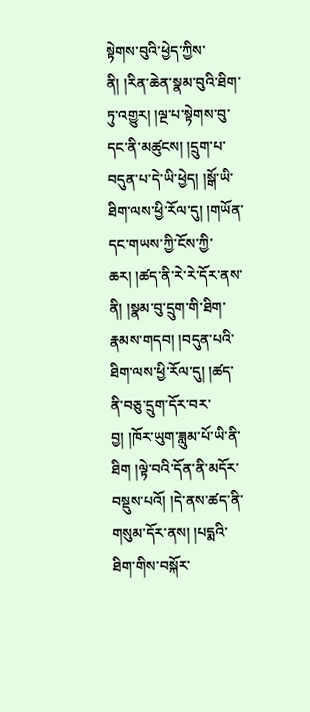སྟེགས་བུའི་ཕྱེད་ཀྱིས་ནི། །རིན་ཆེན་སྣམ་བུའི་ཐིག་ཏུ་འགྱུར། །ལྔ་པ་སྟེགས་བུ་དང་ནི་མཚུངས། །དྲུག་པ་བདུན་པ་དེ་ཡི་ཕྱེད། །སྒོ་ཡི་ཐིག་ལས་ཕྱི་རོལ་དུ། །གཡོན་དང་གཡས་ཀྱི་ངོས་ཀྱི་ཆར། །ཚད་ནི་རེ་རེ་དོར་ནས་ནི། །སྣམ་བུ་དྲུག་གི་ཐིག་རྣམས་གདབ། །བདུན་པའི་ཐིག་ལས་ཕྱི་རོལ་དུ། །ཚད་ནི་བཅུ་དྲུག་དོར་བར་བྱ། །ཁོར་ཡུག་ཟླུམ་པོ་ཡི་ནི་ཐིག །ལྟེ་བའི་དོན་ནི་མདོར་བསྡུས་པའོ། །དེ་ནས་ཚད་ནི་གསུམ་དོར་ནས། །པདྨའི་ཐིག་གིས་བསྐོར་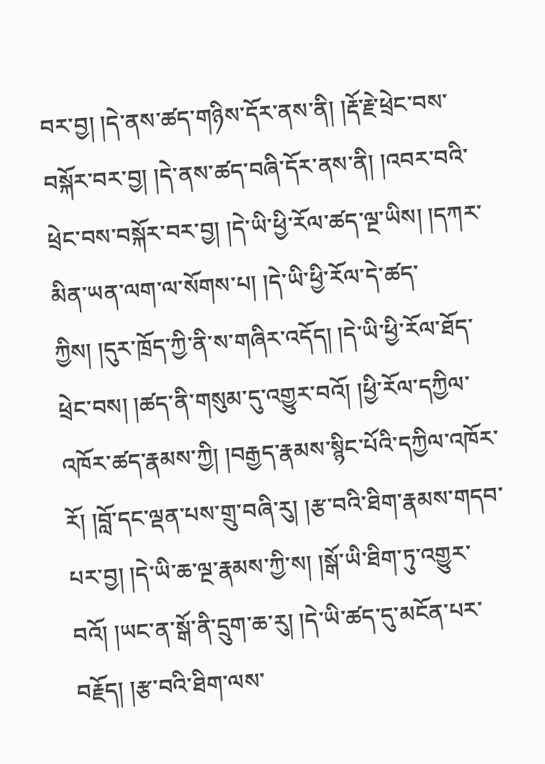བར་བྱ། །དེ་ནས་ཚད་གཉིས་དོར་ནས་ནི། །རྡོ་རྗེ་ཕྲེང་བས་བསྐོར་བར་བྱ། །དེ་ནས་ཚད་བཞི་དོར་ནས་ནི། །འབར་བའི་ཕྲེང་བས་བསྐོར་བར་བྱ། །དེ་ཡི་ཕྱི་རོལ་ཚད་ལྔ་ཡིས། །དཀར་མིན་ཡན་ལག་ལ་སོགས་པ། །དེ་ཡི་ཕྱི་རོལ་དེ་ཚད་ཀྱིས། །དུར་ཁྲོད་ཀྱི་ནི་ས་གཞིར་འདོད། །དེ་ཡི་ཕྱི་རོལ་ཐོད་ཕྲེང་བས། །ཚད་ནི་གསུམ་དུ་འགྱུར་བའོ། །ཕྱི་རོལ་དཀྱིལ་འཁོར་ཚད་རྣམས་ཀྱི། །བརྒྱད་རྣམས་སྙིང་པོའི་དཀྱིལ་འཁོར་རོ། །བློ་དང་ལྡན་པས་གྲུ་བཞི་རུ། །རྩ་བའི་ཐིག་རྣམས་གདབ་པར་བྱ། །དེ་ཡི་ཆ་ལྔ་རྣམས་ཀྱི་ས། །སྒོ་ཡི་ཐིག་ཏུ་འགྱུར་བའོ། །ཡང་ན་སྒོ་ནི་དྲུག་ཆ་རུ། །དེ་ཡི་ཚད་དུ་མངོན་པར་བརྗོད། །རྩ་བའི་ཐིག་ལས་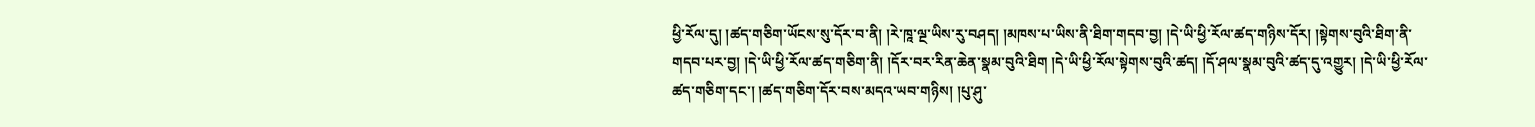ཕྱི་རོལ་དུ། །ཚད་གཅིག་ཡོངས་སུ་དོར་བ་ནི། །རེ་ཁཱ་ལྔ་ཡིས་རུ་བཤད། །མཁས་པ་ཡིས་ནི་ཐིག་གདབ་བྱ། །དེ་ཡི་ཕྱི་རོལ་ཚད་གཉིས་དོར། །སྟེགས་བུའི་ཐིག་ནི་གདབ་པར་བྱ། །དེ་ཡི་ཕྱི་རོལ་ཚད་གཅིག་ནི། །དོར་བར་རིན་ཆེན་སྣམ་བུའི་ཐིག །དེ་ཡི་ཕྱི་རོལ་སྟེགས་བུའི་ཚད། །དོ་ཤལ་སྣམ་བུའི་ཚད་དུ་འགྱུར། །དེ་ཡི་ཕྱི་རོལ་ཚད་གཅིག་དང་། །ཚད་གཅིག་དོར་བས་མདའ་ཡབ་གཉིས། །པུ་ཤུ་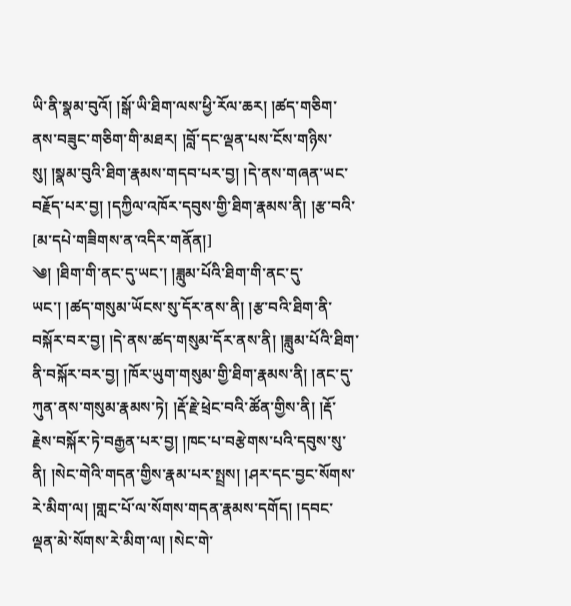ཡི་ནི་སྣམ་བུའོ། །སྒོ་ཡི་ཐིག་ལས་ཕྱི་རོལ་ཆར། །ཚད་གཅིག་ནས་བཟུང་གཅིག་གི་མཐར། །བློ་དང་ལྡན་པས་ངོས་གཉིས་སུ། །སྣམ་བུའི་ཐིག་རྣམས་གདབ་པར་བྱ། །དེ་ནས་གཞན་ཡང་བརྗོད་པར་བྱ། །དཀྱིལ་འཁོར་དབུས་གྱི་ཐིག་རྣམས་ནི། །རྩ་བའི་
[མ་དཔེ་གཟིགས་ན་འདིར་གནོན།]
༄། །ཐིག་གི་ནང་དུ་ཡང་། །ཟླུམ་པོའི་ཐིག་གི་ནང་དུ་ཡང་། །ཚད་གསུམ་ཡོངས་སུ་དོར་ནས་ནི། །རྩ་བའི་ཐིག་ནི་བསྐོར་བར་བྱ། །དེ་ནས་ཚད་གསུམ་དོར་ནས་ནི། །ཟླུམ་པོའི་ཐིག་ནི་བསྐོར་བར་བྱ། །ཁོར་ཡུག་གསུམ་གྱི་ཐིག་རྣམས་ནི། །ནང་དུ་ཀུན་ནས་གསུམ་རྣམས་ཏེ། །རྡོ་རྗེ་ཕྲེང་བའི་ཚོན་གྱིས་ནི། །རྡོ་རྗེས་བསྐོར་ཏེ་བརྒྱན་པར་བྱ། །ཁང་པ་བརྩེགས་པའི་དབུས་སུ་ནི། །སེང་གེའི་གདན་གྱིས་རྣམ་པར་སྤྲས། །ཤར་དང་བྱང་སོགས་རེ་མིག་ལ། །གླང་པོ་ལ་སོགས་གདན་རྣམས་དགོད། །དབང་ལྡན་མེ་སོགས་རེ་མིག་ལ། །སེང་གེ་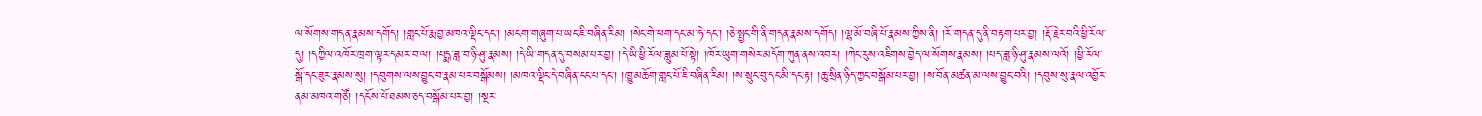ལ་སོགས་གདན་རྣམས་དགོད། །གླང་པོ་རྨ་བྱ་མཁའ་ལྡིང་དང་། །མངག་གཞུག་པ་ཡང་ཇི་བཞིན་རིམ། །སེང་གེ་ཕག་དང་མ་ཧེ་དང་། །ཅེ་སྤྱང་གི་ནི་གདན་རྣམས་དགོད། །ལྷ་མོ་བཞི་པོ་རྣམས་ཀྱིས་ནི། །རོ་གདན་དུ་ནི་བརྟག་པར་བྱ། །རྡོ་རྗེར་བའི་ཕྱི་རོལ་དུ། །དཀྱིལ་འཁོར་ཁྲག་ལྟར་དམར་བ་ལ། །པདྨ་ཟླ་བ་ཉི་ཤུ་རྣམས། །དེ་ཡི་གདན་དུ་བསམ་པར་བྱ། །དེ་ཡི་ཕྱི་རོལ་ཟླུམ་པོ་སྟེ། །ཁོར་ཡུག་གསེར་མདོག་ཀུན་ནས་འབར། །ཀེང་རུས་འཇིགས་བྱེད་ལ་སོགས་རྣམས། །པད་ཟླ་ཉི་ཤུ་རྣམས་ལའོ། །ཕྱི་རོལ་སྒོ་དང་ཟུར་རྣམས་སུ། །དབུགས་ལས་བྱུང་བ་རྣམ་པར་བསྒོམས། །མཁའ་ལྡིང་དེ་བཞིན་ངང་པ་དང་། །ཁྱུ་མཆོག་གླང་པོ་ཇི་བཞིན་རིམ། །ས་སྲུང་བུ་དང་མི་དང་རྟ། །ཆུ་སྲིན་ཉིད་ཀྱང་བསྒོམ་པར་བྱ། །ས་བོན་མཚན་མ་ལས་བྱུང་བའི། །དབུས་སུ་རྣལ་འབྱོར་ནམ་མཁའ་གཙོ། །དངོས་པོ་ཐམས་ཅད་བསྒོམ་པར་བྱ། །སྔར་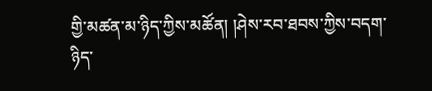གྱི་མཚན་མ་ཉིད་ཀྱིས་མཚོན། །ཤེས་རབ་ཐབས་ཀྱིས་བདག་ཉིད་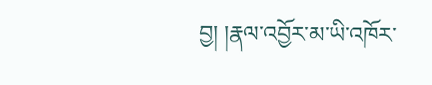བྱ། །རྣལ་འབྱོར་མ་ཡི་འཁོར་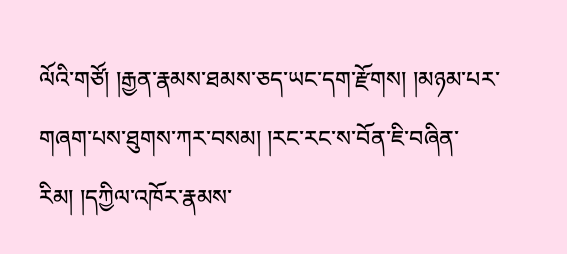ལོའི་གཙོ། །རྒྱན་རྣམས་ཐམས་ཅད་ཡང་དག་རྫོགས། །མཉམ་པར་གཞག་པས་ཐུགས་ཀར་བསམ། །རང་རང་ས་བོན་ཇི་བཞིན་རིམ། །དཀྱིལ་འཁོར་རྣམས་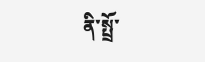ནི་སྤྲོ་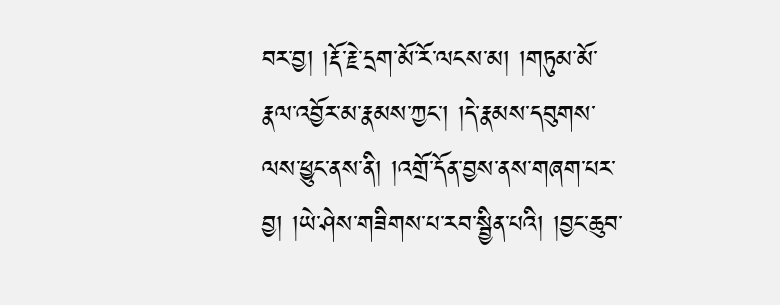བར་བྱ། །རྡོ་རྗེ་དྲག་མོ་རོ་ལངས་མ། །གཏུམ་མོ་རྣལ་འབྱོར་མ་རྣམས་ཀྱང་། །དེ་རྣམས་དབུགས་ལས་ཕྱུང་ནས་ནི། །འགྲོ་དོན་བྱས་ནས་གཞག་པར་བྱ། །ཡེ་ཤེས་གཟིགས་པ་རབ་སྦྱིན་པའི། །བྱང་ཆུབ་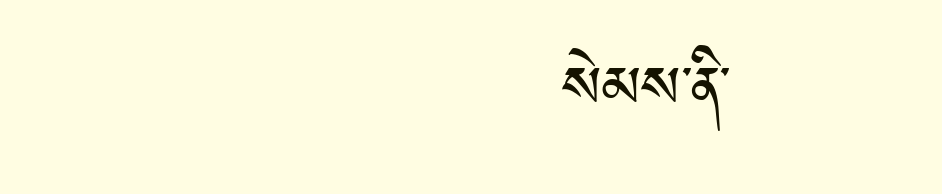སེམས་ནི་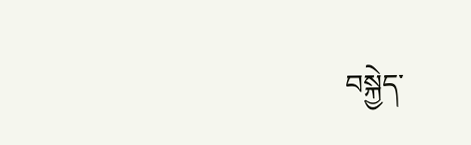བསྐྱེད་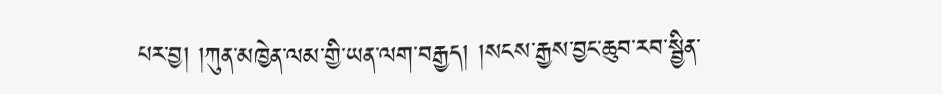པར་བྱ། །ཀུན་མཁྱེན་ལམ་གྱི་ཡན་ལག་བརྒྱད། །སངས་རྒྱས་བྱང་ཆུབ་རབ་སྦྱིན་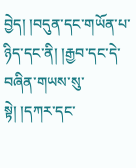བྱེད། །བདུན་དང་གཡོན་པ་ཉིད་དང་ནི། །རྒྱབ་དང་དེ་བཞིན་གཡས་སུ་སྟེ། །དཀར་དང་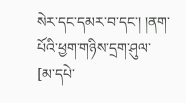སེར་དང་དམར་བ་དང་། །ནག་པོའི་ཕྱག་གཉིས་དྲག་ཤུལ་
[མ་དཔེ་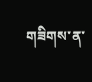གཟིགས་ན་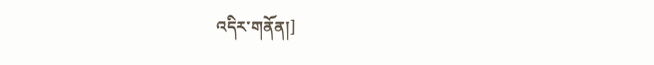འདིར་གནོན།]